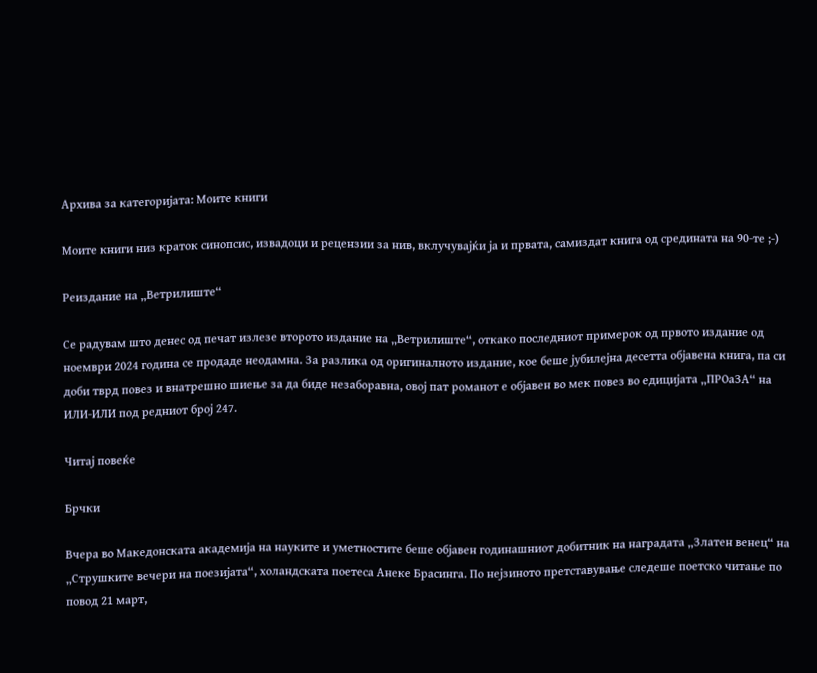Архива за категоријата: Моите книги

Моите книги низ краток синопсис, извадоци и рецензии за нив, вклучувајќи ја и првата, самиздат книга од средината на 90-те ;-)

Реиздание на „Ветрилиште“

Се радувам што денес од печат излезе второто издание на „Ветрилиште“, откако последниот примерок од првото издание од ноември 2024 година се продаде неодамна. За разлика од оригиналното издание, кое беше јубилејна десетта објавена книга, па си доби тврд повез и внатрешно шиење за да биде незаборавна, овој пат романот е објавен во мек повез во едицијата „ПРОаЗА“ на ИЛИ-ИЛИ под редниот број 247.

Читај повеќе

Брчки

Вчера во Македонската академија на науките и уметностите беше објавен годинашниот добитник на наградата „Златен венец“ на „Струшките вечери на поезијата“, холандската поетеса Анеке Брасинга. По нејзиното претставување следеше поетско читање по повод 21 март,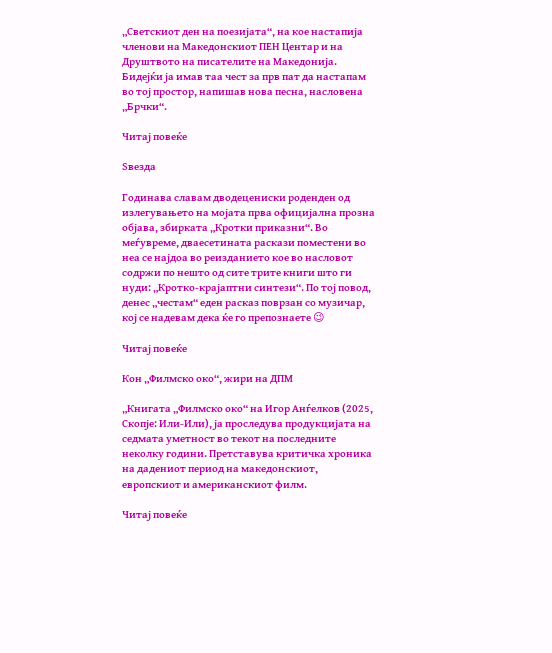„Светскиот ден на поезијата“, на кое настапија членови на Македонскиот ПЕН Центар и на Друштвото на писателите на Македонија. Бидејќи ја имав таа чест за прв пат да настапам во тој простор, напишав нова песна, насловена „Брчки“.

Читај повеќе

Ѕвезда

Годинава славам дводецениски роденден од излегувањето на мојата прва официјална прозна објава, збирката „Кротки приказни“. Во меѓувреме, дваесетината раскази поместени во неа се најдоа во реизданието кое во насловот содржи по нешто од сите трите книги што ги нуди: „Кротко-крајаптни синтези“. По тој повод, денес „честам“ еден расказ поврзан со музичар, кој се надевам дека ќе го препознаете 😉

Читај повеќе

Кон „Филмско око“, жири на ДПМ

„Книгата „Филмско око“ на Игор Анѓелков (2025, Скопје: Или-Или), ја проследува продукцијата на седмата уметност во текот на последните неколку години. Претставува критичка хроника на дадениот период на македонскиот, европскиот и американскиот филм.

Читај повеќе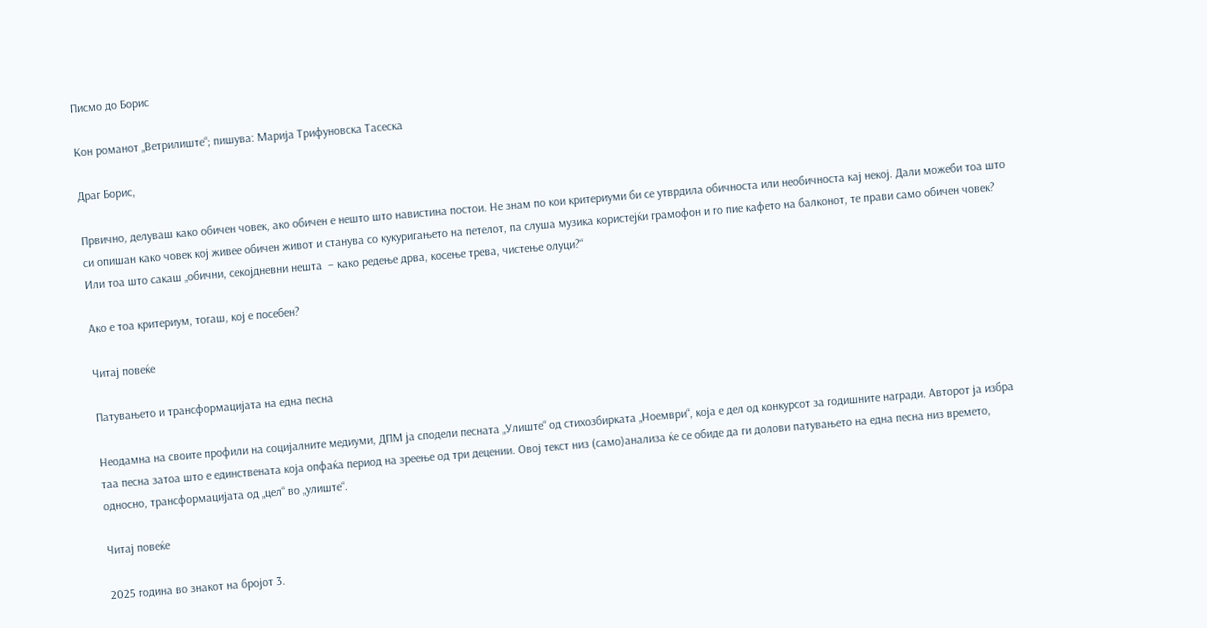Писмо до Борис

Кон романот „Ветрилиште“; пишува: Марија Трифуновска Тасеска

Драг Борис,

Првично, делуваш како обичен човек, ако обичен е нешто што навистина постои. Не знам по кои критериуми би се утврдила обичноста или необичноста кај некој. Дали можеби тоа што си опишан како човек кој живее обичен живот и станува со кукуригањето на петелот, па слуша музика користејќи грамофон и го пие кафето на балконот, те прави само обичен човек? Или тоа што сакаш „обични, секојдневни нешта  – како редење дрва, косење трева, чистење олуци?“

Ако е тоа критериум, тогаш, кој е посебен?

Читај повеќе

Патувањето и трансформацијата на една песна

Неодамна на своите профили на социјалните медиуми, ДПМ ја сподели песната „Улиште“ од стихозбирката „Ноември“, која е дел од конкурсот за годишните награди. Aвторот ја избра таа песна затоа што е единствената која опфаќа период на зреење од три децении. Овој текст низ (само)анализа ќе се обиде да ги долови патувањето на една песна низ времето, односно, трансформацијата од „цел“ во „улиште“.

Читај повеќе

2025 година во знакот на бројот 3.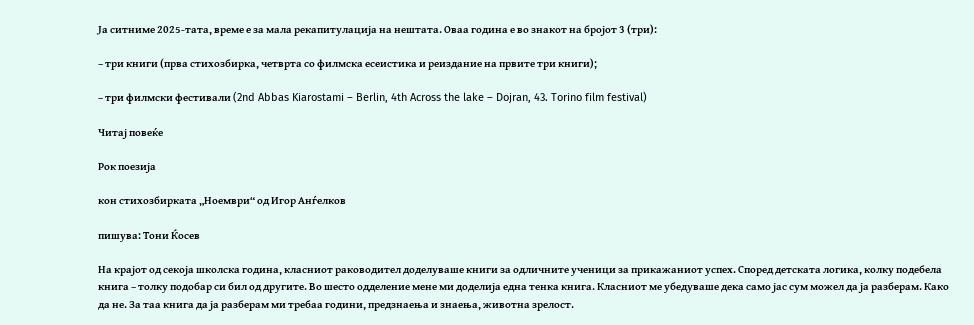Ја ситниме 2025-тата, време е за мала рекапитулација на нештата. Оваа година е во знакот на бројот 3 (три):

– три книги (прва стихозбирка, четврта со филмска есеистика и реиздание на првите три книги);

– три филмски фестивали (2nd Abbas Kiarostami – Berlin, 4th Across the lake – Dojran, 43. Torino film festival)

Читај повеќе

Рок поезија

кон стихозбирката „Ноември“ од Игор Анѓелков

пишува: Тони Ќосев

На крајот од секоја школска година, класниот раководител доделуваше книги за одличните ученици за прикажаниот успех. Според детската логика, колку подебела книга – толку подобар си бил од другите. Во шесто одделение мене ми доделија една тенка книга. Класниот ме убедуваше дека само јас сум можел да ја разберам. Како да не. За таа книга да ја разберам ми требаа години, предзнаења и знаења, животна зрелост.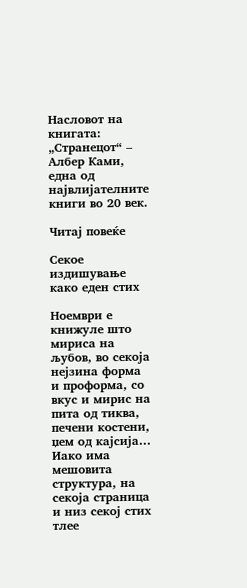Насловот на книгата: „Странецот“ – Албер Ками, една од највлијателните книги во 20 век.

Читај повеќе

Секое издишување како еден стих

Ноември е книжуле што мириса на љубов, во секоја нејзина форма и проформа, со вкус и мирис на пита од тиква, печени костени, џем од кајсија… Иако има мешовита структура, на секоја страница и низ секој стих тлее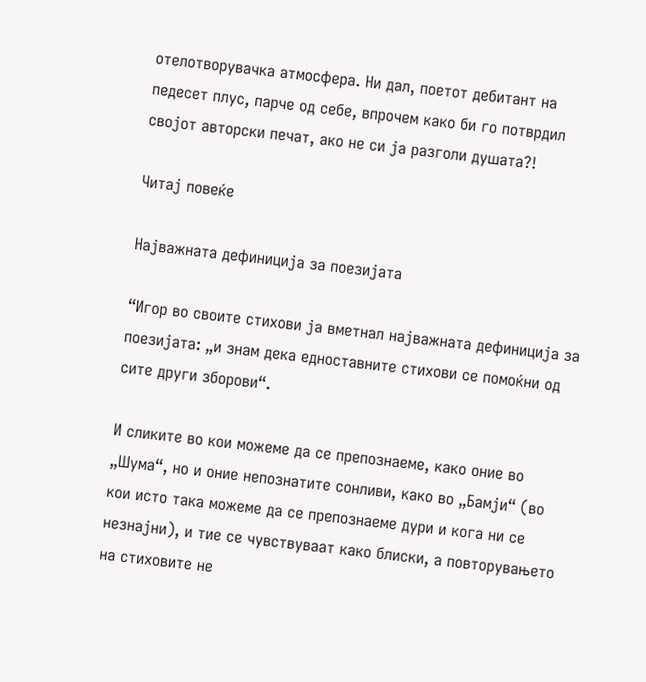отелотворувачка атмосфера. Ни дал, поетот дебитант на педесет плус, парче од себе, впрочем како би го потврдил својот авторски печат, ако не си ја разголи душата?!

Читај повеќе

Најважната дефиниција за поезијата

“Игор во своите стихови ја вметнал најважната дефиниција за поезијата: „и знам дека едноставните стихови се помоќни од сите други зборови“.

И сликите во кои можеме да се препознаеме, како оние во „Шума“, но и оние непознатите сонливи, како во „Бамји“ (во кои исто така можеме да се препознаеме дури и кога ни се незнајни), и тие се чувствуваат како блиски, а повторувањето на стиховите не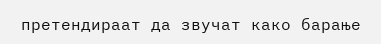претендираат да звучат како барање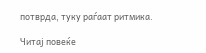потврда, туку раѓаат ритмика.

Читај повеќе